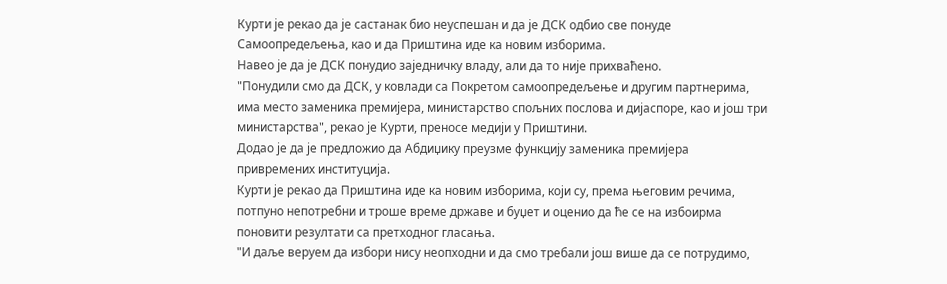Курти је рекао да је састанак био неуспешан и да је ДСК одбио све понуде Самоопредељења, као и да Приштина иде ка новим изборима.
Навео је да је ДСК понудио заједничку владу, али да то није прихваћено.
"Понудили смо да ДСК, у ковлади са Покретом самоопредељење и другим партнерима, има место заменика премијера, министарство спољних послова и дијаспоре, као и још три министарства", рекао је Курти, преносе медији у Приштини.
Додао је да је предложио да Абдиџику преузме функцију заменика премијера привремених институција.
Курти је рекао да Приштина иде ка новим изборима, који су, према његовим речима, потпуно непотребни и троше време државе и буџет и оценио да ће се на избоирма поновити резултати са претходног гласања.
"И даље веруем да избори нису неопходни и да смо требали још више да се потрудимо,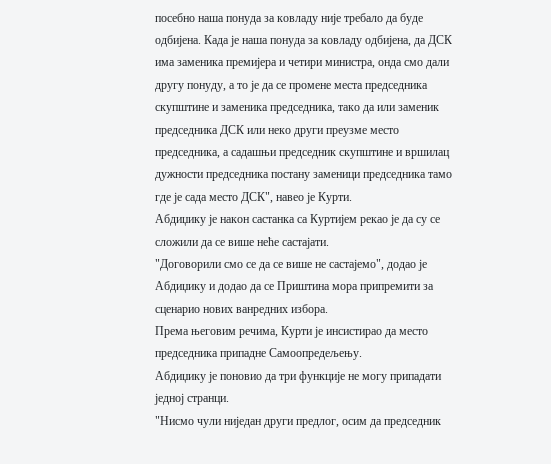посебно наша понуда за ковладу није требало да буде одбијена. Када је наша понуда за ковладу одбијена, да ДСК има заменика премијера и четири министра, онда смо дали другу понуду, а то је да се промене места председника скупштине и заменика председника, тако да или заменик председника ДСК или неко други преузме место председника, а садашњи председник скупштине и вршилац дужности председника постану заменици председника тамо где је сада место ДСК", навео је Курти.
Абдиџику је након састанка са Куртијем рекао је да су се сложили да се више неће састајати.
"Договорили смо се да се више не састајемо", додао је Абдиџику и додао да се Приштина мора припремити за сценарио нових ванредних избора.
Према његовим речима, Курти је инсистирао да место председника припадне Самоопредељењу.
Абдиџику је поновио да три функције не могу припадати једној странци.
"Нисмо чули ниједан други предлог, осим да председник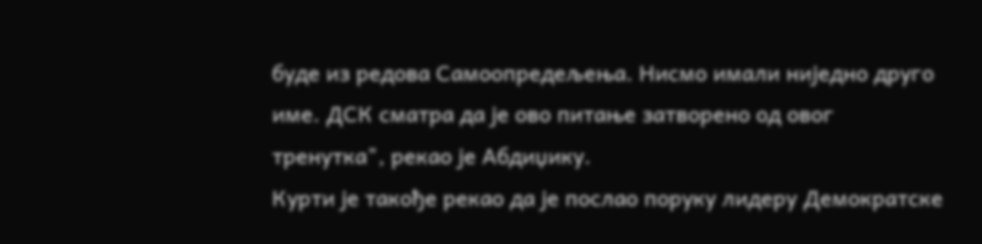буде из редова Самоопредељења. Нисмо имали ниједно друго име. ДСК сматра да је ово питање затворено од овог тренутка", рекао је Абдиџику.
Курти је такође рекао да је послао поруку лидеру Демократске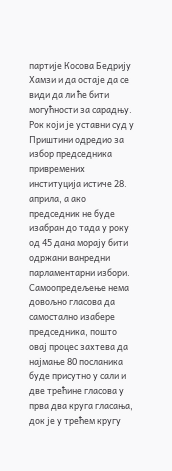партије Косова Бедрију Хамзи и да остаје да се види да ли ће бити могућности за сарадњу.
Рок који је уставни суд у Приштини одредио за избор председника привремених институција истиче 28. априла, а ако председник не буде изабран до тада у року од 45 дана морају бити одржани ванредни парламентарни избори.
Самоопредељење нема довољно гласова да самостално изабере председника, пошто овај процес захтева да најмање 80 посланика буде присутно у сали и две трећине гласова у прва два круга гласања, док је у трећем кругу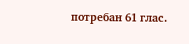потребан 61 глас.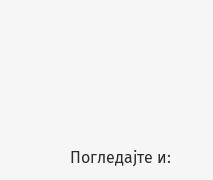Погледајте и: